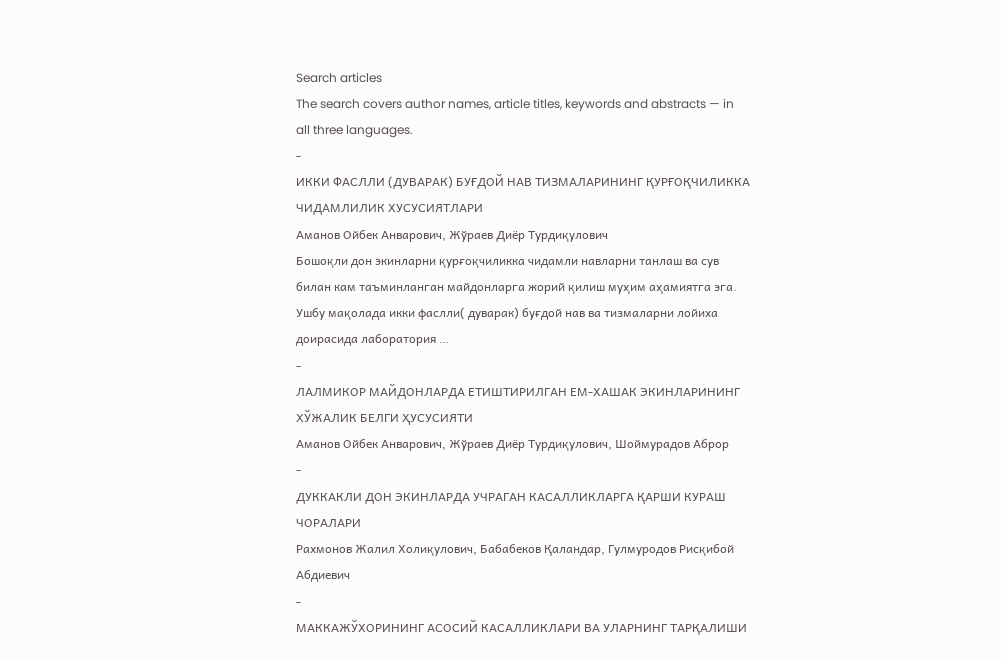Search articles
The search covers author names, article titles, keywords and abstracts — in all three languages.
-
ИККИ ФАСЛЛИ (ДУВАРАК) БУҒДОЙ НАВ ТИЗМАЛАРИНИНГ ҚУРҒОҚЧИЛИККА ЧИДАМЛИЛИК ХУСУСИЯТЛАРИ
Аманов Ойбек Анварович, Жўраев Диёр Турдиқулович
Бошоқли дон экинларни қурғоқчиликка чидамли навларни танлаш ва сув билан кам таъминланган майдонларга жорий қилиш муҳим аҳамиятга эга. Ушбу мақолада икки фаслли( дуварак) буғдой нав ва тизмаларни лойиха доирасида лаборатория …
-
ЛАЛМИКОР МАЙДОНЛАРДА ЕТИШТИРИЛГАН ЕМ-ХАШАК ЭКИНЛАРИНИНГ ХЎЖАЛИК БЕЛГИ ҲУСУСИЯТИ
Аманов Ойбек Анварович, Жўраев Диёр Турдиқулович, Шоймурадов Аброр
-
ДУККАКЛИ ДОН ЭКИНЛАРДА УЧРАГАН КАСАЛЛИКЛАРГА ҚАРШИ КУРАШ ЧОРАЛАРИ
Рахмонов Жалил Холиқулович, Бабабеков Қаландар, Гулмуродов Рисқибой Абдиевич
-
МАККАЖЎХОРИНИНГ АСОСИЙ КАСАЛЛИКЛАРИ ВА УЛАРНИНГ ТАРҚАЛИШИ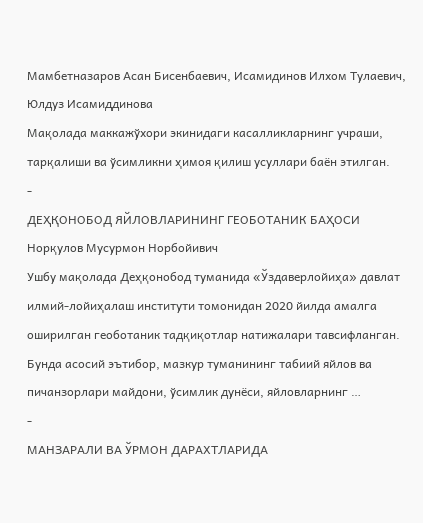Мамбетназаров Асан Бисенбаевич, Исамидинов Илхом Тулаевич, Юлдуз Исамиддиновa
Мақолада маккажўхори экинидаги касалликларнинг учраши, тарқалиши ва ўсимликни ҳимоя қилиш усуллари баён этилган.
-
ДЕҲҚОНОБОД ЯЙЛОВЛАРИНИНГ ГЕОБОТАНИК БАҲОСИ
Норқулов Мусурмон Норбойивич
Ушбу мақолада Деҳқонобод туманида «Ўздаверлойиҳа» давлат илмий-лойиҳалаш институти томонидан 2020 йилда амалга оширилган геоботаник тадқиқотлар натижалари тавсифланган. Бунда асосий эътибор, мазкур туманининг табиий яйлов ва пичанзорлари майдони, ўсимлик дунёси, яйловларнинг …
-
МАНЗАРАЛИ ВА ЎРМОН ДАРАХТЛАРИДА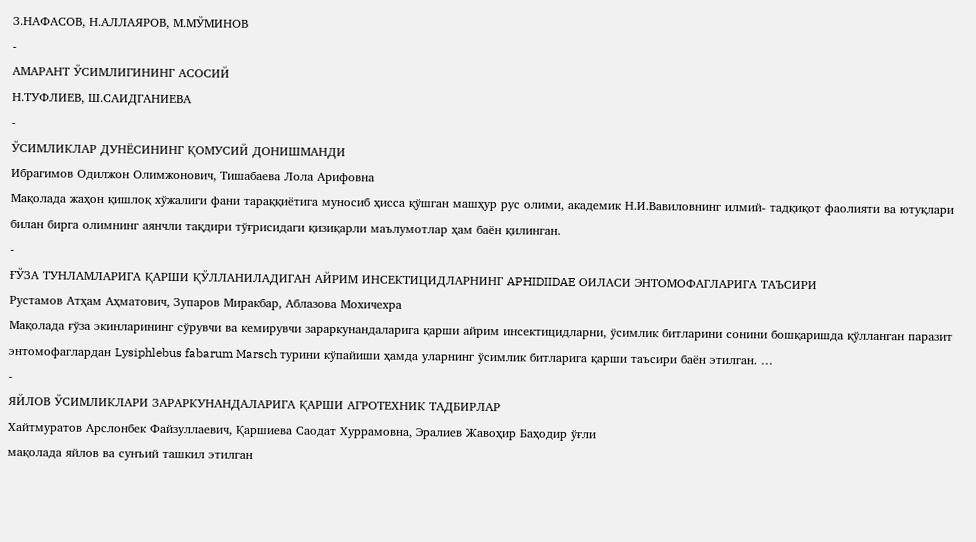З.НАФАСОВ, Н.АЛЛАЯРОВ, М.МЎМИНОВ
-
АМАРАНТ ЎСИМЛИГИНИНГ АСОСИЙ
Н.ТУФЛИЕВ, Ш.САИДГАНИЕВА
-
ЎСИМЛИКЛАР ДУНЁСИНИНГ ҚОМУСИЙ ДОНИШМАНДИ
Ибрагимов Одилжон Олимжонович, Тишабаева Лола Арифовна
Мақолада жаҳон қишлоқ хўжалиги фани тараққиётига муносиб ҳисса қўшган машҳур рус олими, академик Н.И.Вавиловнинг илмий- тадқиқот фаолияти ва ютуқлари билан бирга олимнинг аянчли тақдири тўғрисидаги қизиқарли маълумотлар ҳам баён қилинган.
-
ҒЎЗА ТУНЛАМЛАРИГА ҚАРШИ ҚЎЛЛАНИЛАДИГАН АЙРИМ ИНСЕКТИЦИДЛАРНИНГ APHIDIIDAE ОИЛАСИ ЭНТОМОФАГЛАРИГА ТАЪСИРИ
Рустамов Атҳам Аҳматович, Зупаров Миракбар, Аблазова Мохичехра
Мақолада ғўза экинларининг сўрувчи ва кемирувчи зараркунандаларига қарши айрим инсектицидларни, ўсимлик битларини сонини бошқаришда қўлланган паразит энтомофаглардан Lysiphlebus fabarum Marsch турини кўпайиши ҳамда уларнинг ўсимлик битларига қарши таъсири баён этилган. …
-
ЯЙЛОВ ЎСИМЛИКЛАРИ ЗАРАРКУНАНДАЛАРИГА ҚАРШИ АГРОТЕХНИК ТАДБИРЛАР
Хайтмуратов Арслонбек Файзуллаевич, Қаршиева Саодат Хуррамовна, Эралиев Жавоҳир Баҳодир ўғли
мақолада яйлов ва сунъий ташкил этилган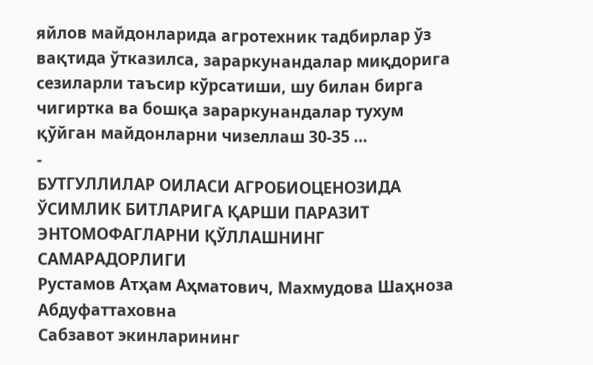яйлов майдонларида агротехник тадбирлар ўз вақтида ўтказилса, зараркунандалар миқдорига сезиларли таъсир кўрсатиши, шу билан бирга чигиртка ва бошқа зараркунандалар тухум қўйган майдонларни чизеллаш 30-35 …
-
БУТГУЛЛИЛАР ОИЛАСИ АГРОБИОЦЕНОЗИДА ЎСИМЛИК БИТЛАРИГА ҚАРШИ ПАРАЗИТ ЭНТОМОФАГЛАРНИ ҚЎЛЛАШНИНГ САМАРАДОРЛИГИ
Рустамов Атҳам Аҳматович, Махмудова Шаҳноза Абдуфаттаховна
Сабзавот экинларининг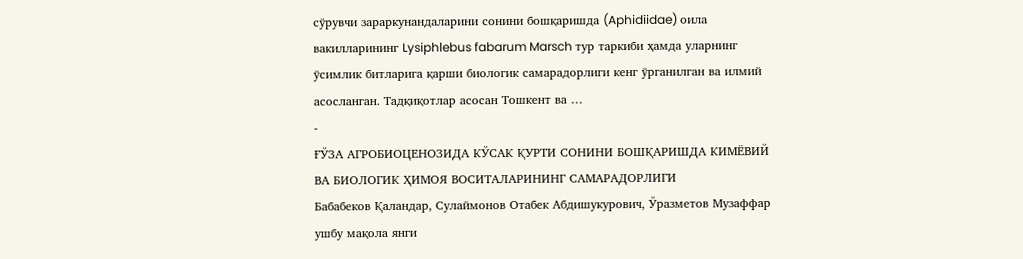сўрувчи зараркунандаларини сонини бошқаришда (Aphidiidae) оила вакилларининг Lysiphlebus fabarum Marsch тур таркиби ҳамда уларнинг ўсимлик битларига қарши биологик самарадорлиги кенг ўрганилган ва илмий асосланган. Тадқиқотлар асосан Тошкент ва …
-
ҒЎЗА АГРОБИОЦЕНОЗИДА КЎСАК ҚУРТИ СОНИНИ БОШҚАРИШДА КИМЁВИЙ ВА БИОЛОГИК ҲИМОЯ ВОСИТАЛАРИНИНГ САМАРАДОРЛИГИ
Бабабеков Қаландар, Сулаймонов Отабек Абдишукурович, Ўразметов Музаффар
ушбу мақола янги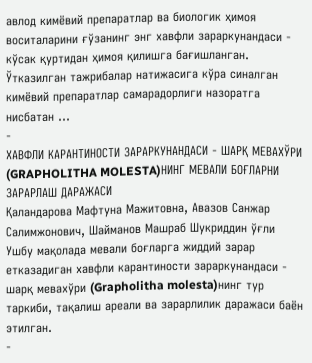авлод кимёвий препаратлар ва биологик ҳимоя воситаларини ғўзанинг энг хавфли зараркунандаси - кўсак қуртидан ҳимоя қилишга бағишланган. Ўтказилган тажрибалар натижасига кўра синалган кимёвий препаратлар самарадорлиги назоратга нисбатан …
-
ХАВФЛИ КАРАНТИНОСТИ ЗАРАРКУНАНДАСИ - ШАРҚ МЕВАХЎРИ (GRAPHOLITHA MOLESTA)НИНГ МЕВАЛИ БОҒЛАРНИ ЗАРАРЛАШ ДАРАЖАСИ
Қаландарова Мафтуна Мажитовна, Авазов Санжар Салимжонович, Шайманов Машраб Шукриддин ўғли
Ушбу мақолада мевали боғларга жиддий зарар етказадиган хавфли карантиности зараркунандаси - шарқ мевахўри (Grapholitha molesta)нинг тур таркиби, тақалиш ареали ва зарарлилик даражаси баён этилган.
-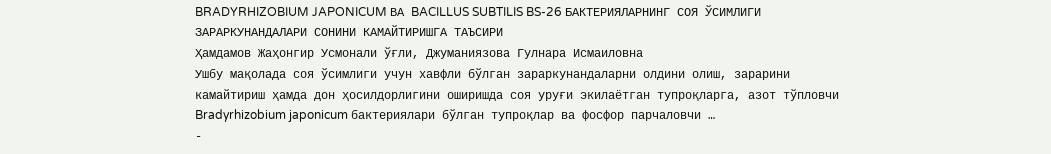BRADYRHIZOBIUM JAPONICUM ВА BACILLUS SUBTILIS BS-26 БАКТЕРИЯЛАРНИНГ СОЯ ЎСИМЛИГИ ЗАРАРКУНАНДАЛАРИ СОНИНИ КАМАЙТИРИШГА ТАЪСИРИ
Ҳамдамов Жаҳонгир Усмонали ўғли, Джуманиязова Гулнара Исмаиловна
Ушбу мақолада соя ўсимлиги учун хавфли бўлган зараркунандаларни олдини олиш, зарарини камайтириш ҳамда дон ҳосилдорлигини оширишда соя уруғи экилаётган тупроқларга, азот тўпловчи Bradyrhizobium japonicum бактериялари бўлган тупроқлар ва фосфор парчаловчи …
-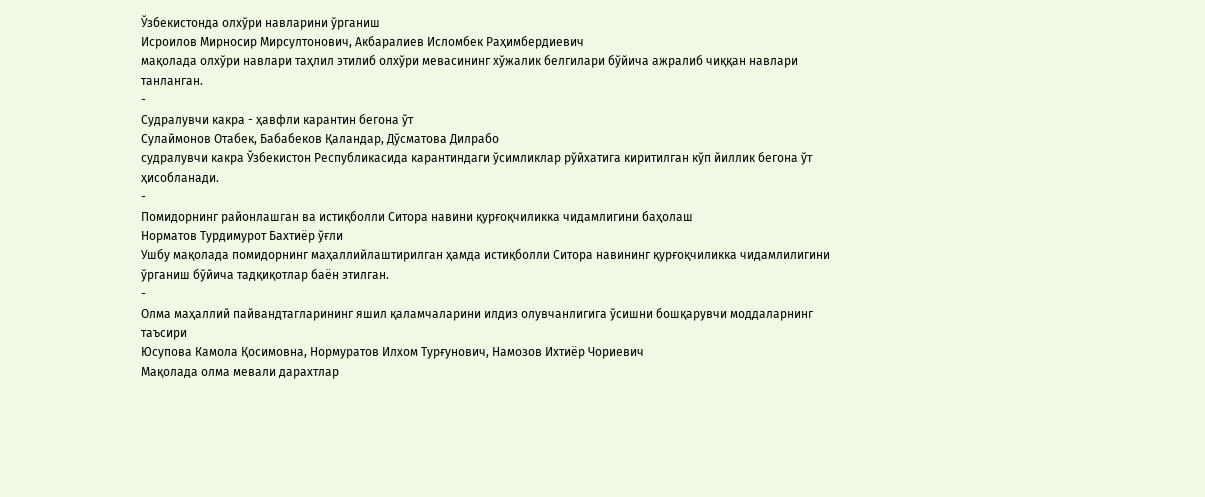Ўзбекистонда олхўри навларини ўрганиш
Исроилов Мирносир Мирсултонович, Акбаралиев Исломбек Раҳимбердиевич
мақолада олхўри навлари таҳлил этилиб олхўри мевасининг хўжалик белгилари бўйича ажралиб чиққан навлари танланган.
-
Судралувчи какра - ҳавфли карантин бегона ўт
Сулаймонов Отабек, Бабабеков Қаландар, Дўсматова Дилрабо
судралувчи какра Ўзбекистон Республикасида карантиндаги ўсимликлар рўйхатига киритилган кўп йиллик бегона ўт ҳисобланади.
-
Помидорнинг районлашган ва истиқболли Ситора навини қурғоқчиликка чидамлигини баҳолаш
Норматов Турдимурот Бахтиёр ўғли
Ушбу мақолада помидорнинг маҳаллийлаштирилган ҳамда истиқболли Ситора навининг қурғоқчиликка чидамлилигини ўрганиш бўйича тадқиқотлар баён этилган.
-
Олма маҳаллий пайвандтагларининг яшил қаламчаларини илдиз олувчанлигига ўсишни бошқарувчи моддаларнинг таъсири
Юсупова Камола Қосимовна, Нормуратов Илхом Турғунович, Намозов Ихтиёр Чориевич
Мақолада олма мевали дарахтлар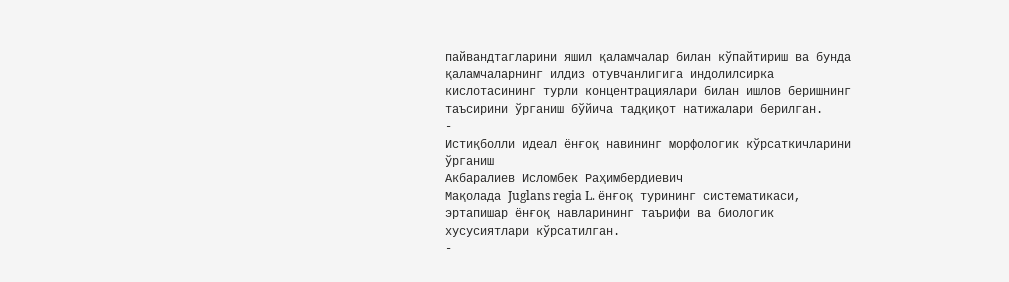пайвандтагларини яшил қаламчалар билан кўпайтириш ва бунда қаламчаларнинг илдиз отувчанлигига индолилсирка кислотасининг турли концентрациялари билан ишлов беришнинг таъсирини ўрганиш бўйича тадқиқот натижалари берилган.
-
Истиқболли идеал ёнғоқ навининг морфологик кўрсаткичларини ўрганиш
Акбаралиев Исломбек Раҳимбердиевич
Мақолада Juglans regia L. ёнғоқ турининг систематикаси, эртапишар ёнғоқ навларининг таърифи ва биологик хусусиятлари кўрсатилган.
-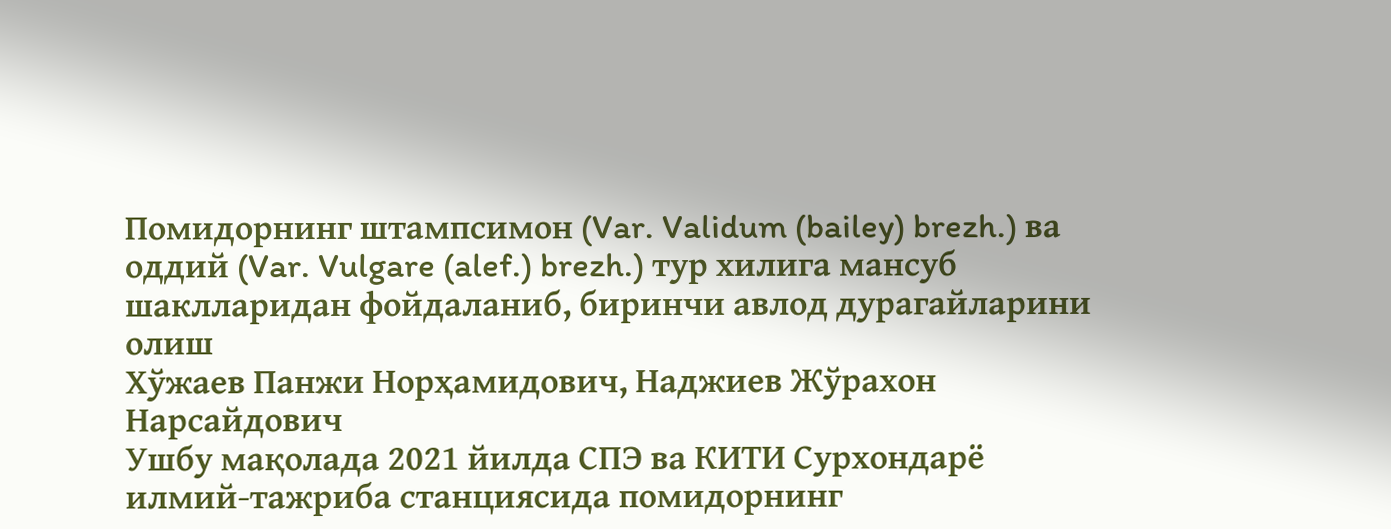Помидорнинг штампсимон (Var. Validum (bailey) brezh.) ва оддий (Var. Vulgare (alef.) brezh.) тур хилига мансуб шаклларидан фойдаланиб, биринчи авлод дурагайларини олиш
Хўжаев Панжи Норҳамидович, Наджиев Жўрахон Нарсайдович
Ушбу мақолада 2021 йилда СПЭ ва КИТИ Сурхондарё илмий-тажриба станциясида помидорнинг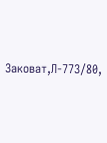Заковат,Л-773/80,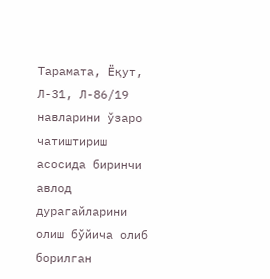Тарамата, Ёқут, Л-31, Л-86/19 навларини ўзаро чатиштириш асосида биринчи авлод дурагайларини олиш бўйича олиб борилган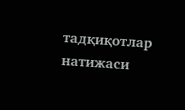тадқиқотлар натижаси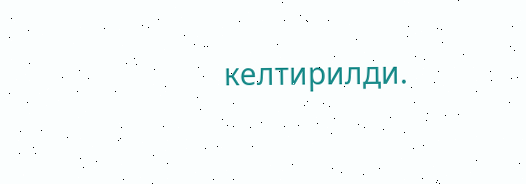келтирилди.